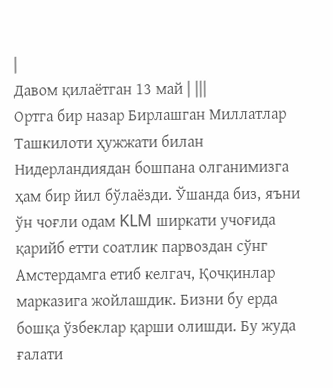|
Давом қилаётган 13 май | |||
Ортга бир назар Бирлашган Миллатлар Ташкилоти ҳужжати билан Нидерландиядан бошпана олганимизга ҳам бир йил бўлаёзди. Ўшанда биз, яъни ўн чоғли одам KLM ширкати учоғида қарийб етти соатлик парвоздан сўнг Амстердамга етиб келгач, Қочқинлар марказига жойлашдик. Бизни бу ерда бошқа ўзбеклар қарши олишди. Бу жуда ғалати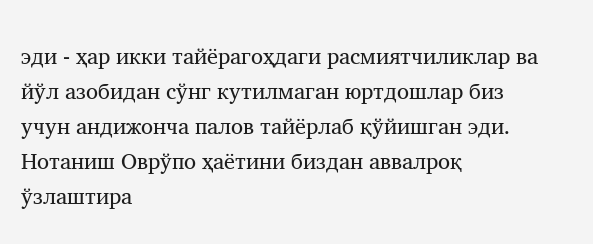эди - ҳар икки тайёрагоҳдаги расмиятчиликлар ва йўл азобидан сўнг кутилмаган юртдошлар биз учун андижонча палов тайёрлаб қўйишган эди. Нотаниш Оврўпо ҳаётини биздан аввалроқ ўзлаштира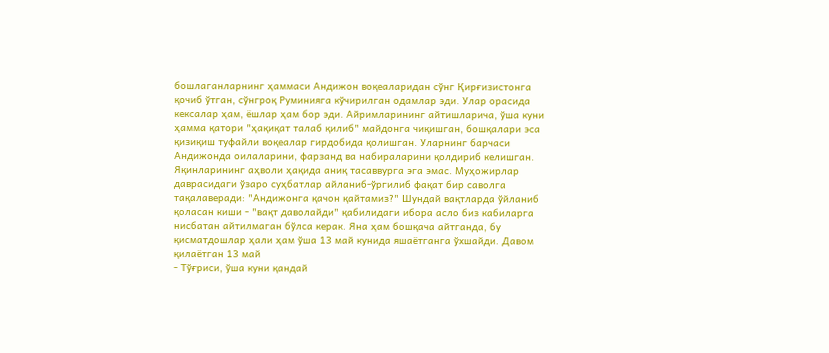бошлаганларнинг ҳаммаси Андижон воқеаларидан сўнг Қирғизистонга қочиб ўтган, сўнгроқ Руминияга кўчирилган одамлар эди. Улар орасида кексалар ҳам, ёшлар ҳам бор эди. Айримларининг айтишларича, ўша куни ҳамма қатори "ҳақиқат талаб қилиб" майдонга чиқишган, бошқалари эса қизиқиш туфайли воқеалар гирдобида қолишган. Уларнинг барчаси Андижонда оилаларини, фарзанд ва набираларини қолдириб келишган. Яқинларининг аҳволи ҳақида аниқ тасаввурга эга эмас. Муҳожирлар даврасидаги ўзаро суҳбатлар айланиб-ўргилиб фақат бир саволга тақалаверади: "Андижонга қачон қайтамиз?" Шундай вақтларда ўйланиб қоласан киши - "вақт даволайди" қабилидаги ибора асло биз кабиларга нисбатан айтилмаган бўлса керак. Яна ҳам бошқача айтганда, бу қисматдошлар ҳали ҳам ўша 13 май кунида яшаётганга ўхшайди. Давом қилаётган 13 май
- Тўғриси, ўша куни қандай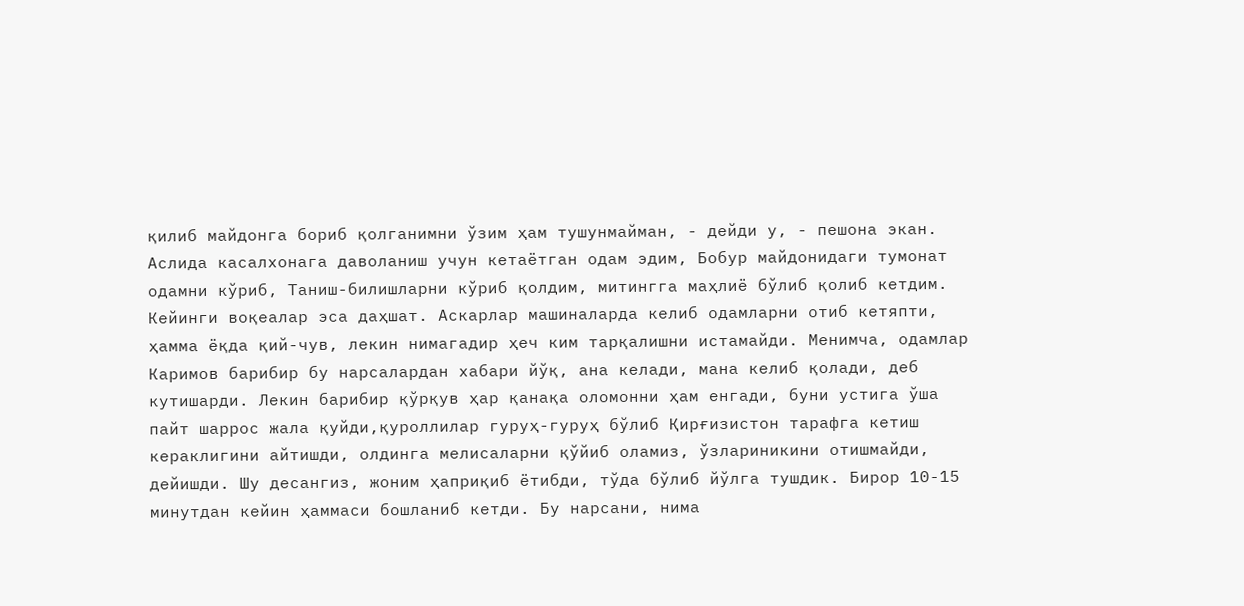қилиб майдонга бориб қолганимни ўзим ҳам тушунмайман, - дейди у, - пешона экан. Аслида касалхонага даволаниш учун кетаётган одам эдим, Бобур майдонидаги тумонат одамни кўриб, Таниш-билишларни кўриб қолдим, митингга маҳлиё бўлиб қолиб кетдим. Кейинги воқеалар эса даҳшат. Аскарлар машиналарда келиб одамларни отиб кетяпти, ҳамма ёқда қий-чув, лекин нимагадир ҳеч ким тарқалишни истамайди. Менимча, одамлар Каримов барибир бу нарсалардан хабари йўқ, ана келади, мана келиб қолади, деб кутишарди. Лекин барибир қўрқув ҳар қанақа оломонни ҳам енгади, буни устига ўша пайт шаррос жала қуйди,қуроллилар гуруҳ-гуруҳ бўлиб Қирғизистон тарафга кетиш кераклигини айтишди, олдинга мелисаларни қўйиб оламиз, ўзлариникини отишмайди, дейишди. Шу десангиз, жоним ҳаприқиб ётибди, тўда бўлиб йўлга тушдик. Бирор 10-15 минутдан кейин ҳаммаси бошланиб кетди. Бу нарсани, нима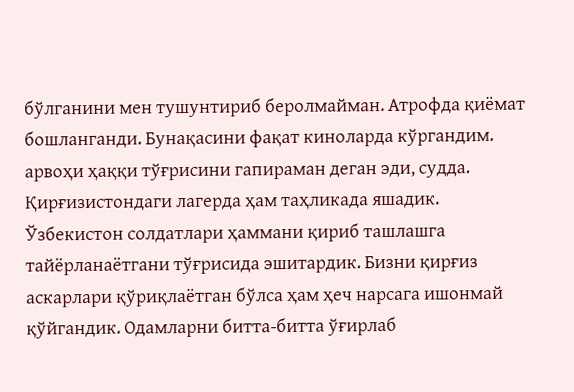бўлганини мен тушунтириб беролмайман. Атрофда қиёмат бошланганди. Бунақасини фақат киноларда кўргандим.
арвоҳи ҳаққи тўғрисини гапираман деган эди, судда. Қирғизистондаги лагерда ҳам таҳликада яшадик. Ўзбекистон солдатлари ҳаммани қириб ташлашга тайёрланаётгани тўғрисида эшитардик. Бизни қирғиз аскарлари қўриқлаётган бўлса ҳам ҳеч нарсага ишонмай қўйгандик. Одамларни битта-битта ўғирлаб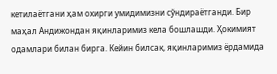кетилаётгани ҳам охирги умидимизни сўндираётганди. Бир маҳал Андижондан яқинларимиз кела бошлашди. Ҳокимият одамлари билан бирга. Кейин билсак, яқинларимиз ёрдамида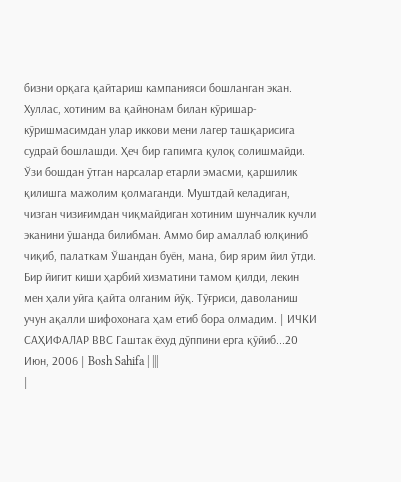бизни орқага қайтариш кампанияси бошланган экан. Хуллас, хотиним ва қайнонам билан кўришар-кўришмасимдан улар иккови мени лагер ташқарисига судрай бошлашди. Ҳеч бир гапимга қулоқ солишмайди. Ўзи бошдан ўтган нарсалар етарли эмасми, қаршилик қилишга мажолим қолмаганди. Муштдай келадиган, чизган чизиғимдан чиқмайдиган хотиним шунчалик кучли эканини ўшанда билибман. Аммо бир амаллаб юлқиниб чиқиб, палаткам Ўшандан буён, мана, бир ярим йил ўтди. Бир йигит киши ҳарбий хизматини тамом қилди, лекин мен ҳали уйга қайта олганим йўқ. Тўғриси, даволаниш учун ақалли шифохонага ҳам етиб бора олмадим. | ИЧКИ САҲИФАЛАР ВВС Гаштак ёхуд дўппини ерга қўйиб...20 Июн, 2006 | Bosh Sahifa | |||
|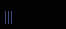|||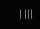| |||